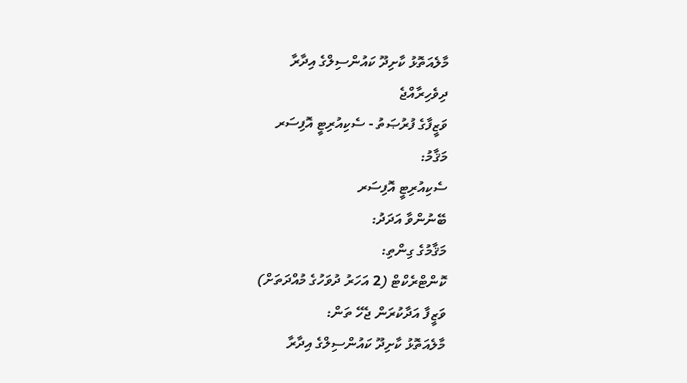މާލެއަތޮޅު ކާށިދޫ ކައުންސިލްގެ އިދާރާ
ދިވެހިރާއްޖެ
ވަޒީފާގެ ފުރުޞަތު - ސެކިއުރިޓީ އޮފިސަރ
މަޤާމު:
ސެކިއުރިޓީ އޮފިސަރ
ބޭނުންވާ އަދަދު:
މަޤާމުގެ ގިންތި:
ކޮންޓްރެކްޓް (2 އަހަރު ދުވަހުގެ މުއްދަތަށް)
ވަޒީފާ އަދާކުރަން ޖެހޭ ތަން:
މާލެއަތޮޅު ކާށިދޫ ކައުންސިލްގެ އިދާރާ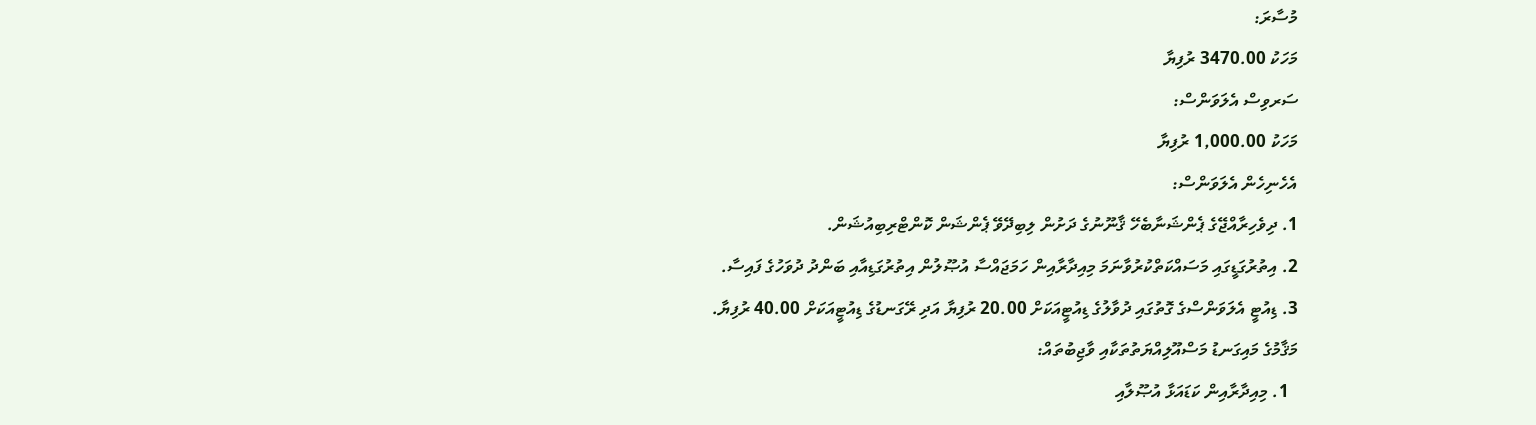މުސާރަ:
މަހަކު 3470.00 ރުފިޔާ
ސަރވިސް އެލަވަންސް:
މަހަކު 1,000.00 ރުފިޔާ
އެހެނިހެން އެލަވަންސް:
1. ދިވެހިރާއްޖޭގެ ޕެންޝަނާބެހޭ ޤާނޫނުގެ ދަށުން ލިބިދޭވޭ ޕެންޝަން ކޮންޓްރިބިއުޝަން.
2. އިތުރުގަޑީގައި މަސައްކަތްކުރުވާނަމަ މިއިދާރާއިން ހަމަޖައްސާ އުޞޫލުން އިތުރުގަޑިއާއި ބަންދު ދުވަހުގެ ފައިސާ.
3. ޑިއުޓީ އެލަވަންސްގެ ގޮތުގައި ދުވާލުގެ ޑިއުޓީއަކަށް 20.00 ރުފިޔާ އަދި ރޭގަނޑުގެ ޑިއުޓީއަކަށް 40.00 ރުފިޔާ.
މަޤާމުގެ މައިގަނޑު މަސްއޫލިއްޔަތުތަކާއި ވާޖިބުތައް:
  1. މިއިދާރާއިން ކަޑައަޅާ އުޞޫލާއި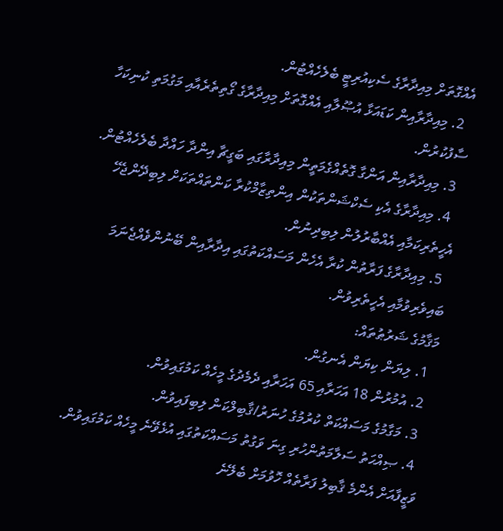އެއްގޮތަށް މިއިދާރާގެ ސެކިއުރިޓީ ބެލެހެއްޓުން.
  2. މިއިދާރާއިން ކަޑައަޅާ އުޞޫލާއި އެއްގޮތަށް މިއިދާރާގެ ގޯތިތެރެއާއި މަގުމަތި ކުނިކަހާ ސާފުކުރުން.
  3. މިއިދާރާއިން އަންގާ ގޮތެއްގެމަތީން މިއިދާރާގައި ބަގީޗާ އިންދާ ހައްދާ ބެލެހެއްޓުން.
  4. މިއިދާރާގެ އެކި ސެކްޝަންތަކުން އިންތިޒާމްކުރާ ކަންތައްތަކަށް ލިބިދޭންޖެހޭ އެހީތެރިކަމާއި އެއްބާރުލުން ލިބިދިނުން.
  5. މިއިދާރާގެ ފަރާތުން ކުރާ އެހެން މަސައްކަތުގައި އިދާރާއިން ބޭނުންވެއްޖެނަމަ ބައިވެރިވުމާއި އެހީތެރިވުން.
މަޤާމުގެ ޝަރުޠުތައް:
  1. ލިޔަން ކިޔަން އެނގުން.
  2. އުމުރުން 18 އަހަރާއި 65 އަހަރާއި ދެމެދުގެ މީހެއް ކަމުގައިވުން.
  3. މަގާމުގެ މަސައްކަތް ކުރުމުގެ ހުނަރު/ޤާބިލްކަން ލިބިފައިވުން.
  4. ޞިއްޙަތު ސަލާމަތުންހުރި ގިނަ ވަގުތު މަސައްކަތުގައި އުޅެވޭނެ މީހެއް ކަމުގައިވުން.
ވަޒީފާއަށް އެންމެ ޤާބިލު ފަރާތެއް ހޮވުމަށް ބެލޭނެ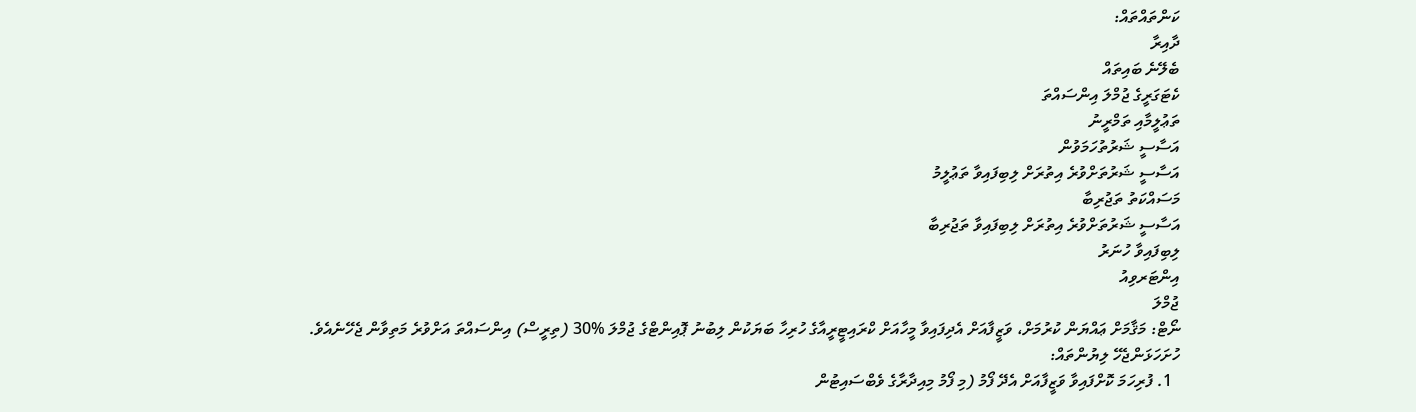ކަންތައްތައް:
ދާއިރާ
ބެލޭނެ ބައިތައް
ކެޓަގަރީގެ ޖުމްލަ އިންސައްތަ
ތަޢުލީމާއި ތަމްރީނު
އަސާސީ ޝަރުތުހަމަވުން
އަސާސީ ޝަރުތަށްވުރެ އިތުރަށް ލިބިފައިވާ ތަޢުލީމު
މަސައްކަތު ތަޖުރިބާ
އަސާސީ ޝަރުތަށްވުރެ އިތުރަށް ލިބިފައިވާ ތަޖުރިބާ
ލިބިފައިވާ ހުނަރު
އިންޓަރވިއު
ޖުމްލަ
ނޯޓް: މަޤާމަށް ޢައްޔަން ކުރުމަށް، ވަޒީފާއަށް އެދިފައިވާ މީހާއަށް ކްރައިޓީރީއާގެ ހުރިހާ ބަޔަކުން ލިބުނު ޕޮއިންޓްގެ ޖުމްލަ %30 (ތިރީސް) އިންސައްތަ އަށްވުރެ މަތިވާން ޖެހޭނެއެވެ.
ހުށަހަޅަންޖެހޭ ލިޔުންތައް:
  1. ފުރިހަމަ ކޮށްފައިވާ ވަޒީފާއަށް އެދޭ ފޯމު (މި ފޯމު މިއިދާރާގެ ވެބްސައިޓުން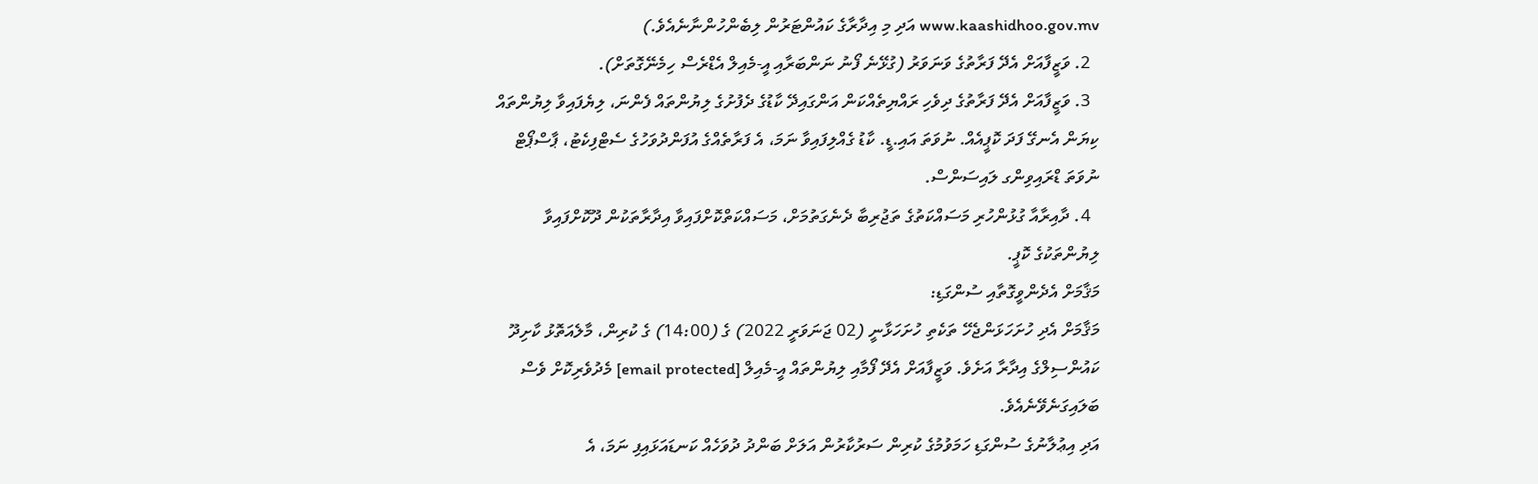www.kaashidhoo.gov.mv އަދި މި އިދާރާގެ ކައުންޓަރުން ލިބެންހުންނާނެއެވެ.)
  2. ވަޒީފާއަށް އެދޭ ފަރާތުގެ ވަނަވަރު (ގުޅޭނެ ފޯނު ނަންބަރާއި އީ-މެއިލް އެޑްރެސް ހިމެނޭގޮތަށް).
  3. ވަޒީފާއަށް އެދޭ ފަރާތުގެ ދިވެހި ރައްޔިތެއްކަން އަންގައިދޭ ކާޑުގެ ދެފުށުގެ ލިޔުންތައް ފެންނަ، ލިޔެފައިވާ ލިޔުންތައް ކިޔަން އެނގޭ ފަދަ ކޮޕީއެއް. ނުވަތަ އައި.ޑީ. ކާޑު ގެއްލިފައިވާ ނަމަ، އެ ފަރާތެއްގެ އުފަންދުވަހުގެ ސެޓްފިކެޓު، ޕާސްޕޯޓް ނުވަތަ ޑްރައިވިންގ ލައިސަންސް.
  4. ދާއިރާއާ ގުޅުންހުރި މަސައްކަތުގެ ތަޖުރިބާ ދެނެގަތުމަށް، މަސައްކަތްކޮށްފައިވާ އިދާރާތަކުން ދޫކޮށްފައިވާ ލިޔުންތަކުގެ ކޮޕީ.
މަޤާމަށް އެދެންވީގޮތާއި ސުންގަޑި:
މަޤާމަށް އެދި ހުށަހަޅަންޖެހޭ ތަކެތި ހުށަހަޅާނީ (02 ޖަނަވަރީ 2022) ގެ (14:00) ގެ ކުރިން، މާލެއަތޮޅު ކާށިދޫ ކައުންސިލްގެ އިދާރާ އަށެވެ. ވަޒީފާއަށް އެދޭ ފޯމާއި ލިޔުންތައް އީ-މެއިލް [email protected] މެދުވެރިކޮށް ވެސް ބަލައިގަނެވޭނެއެވެ.
އަދި އިޢުލާނުގެ ސުންގަޑި ހަމަވުމުގެ ކުރިން ސަރުކާރުން އަލަށް ބަންދު ދުވަހެއް ކަނޑައަޅައިފި ނަމަ، އެ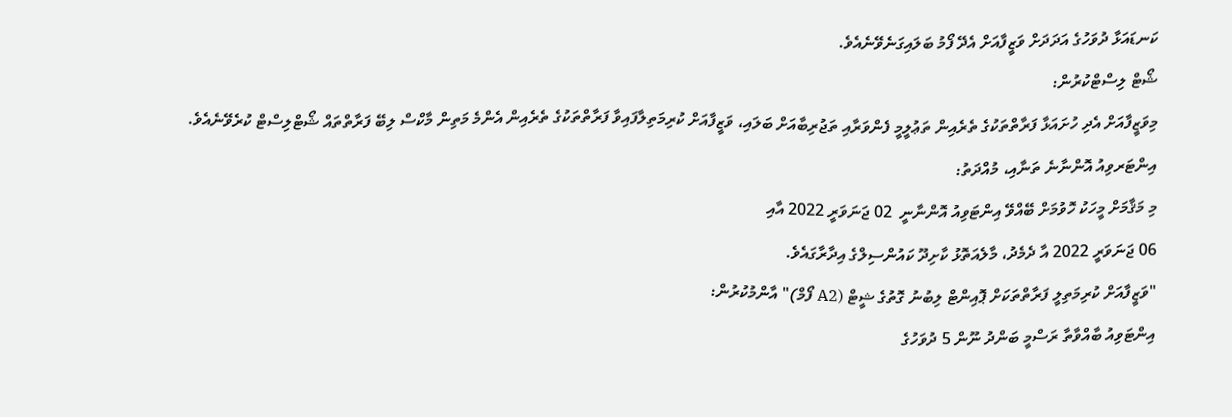ކަނޑައަޅާ ދުވަހުގެ އަދަދަށް ވަޒީފާއަށް އެދޭ ފޯމު ބަލައިގަނެވޭނެއެވެ.
ޝޯޓް ލިސްޓްކުރުން:
މިވަޒީފާއަށް އެދި ހުށައަޅާ ފަރާތްތަކުގެ ތެރެއިން ތަޢުލީމީ ފެންވަރާއި ތަޖުރިބާއަށް ބަލައި، ވަޒީފާއަށް ކުރިމަތިލާފައިވާ ފަރާތްތަކުގެ ތެރެއިން އެންމެ މަތިން މާކްސް ލިބޭ ފަރާތްތައް ޝޯޓްލިސްޓް ކުރެވޭނެއެވެ.
އިންޓަރވިއު އޮންނާނެ ތަނާއި، މުއްދަތު:
މި މަޤާމަށް މީހަކު ހޮވުމަށް ބޭއްވޭ އިންޓަވިއު އޮންނާނީ  02 ޖަނަވަރީ 2022 އާއި
06 ޖަނަވަރީ 2022 އާ ދެމެދު، މާލެއަތޮޅު ކާށިދޫ ކައުންސިލްގެ އިދާރާގައެވެ.
"ވަޒީފާއަށް ކުރިމަތިލީ ފަރާތްތަކަށް ޕޮއިންޓް ލިބުނު ގޮތުގެ ޝީޓް (A2 ފޯމް)" އާންމުކުރުން:
އިންޓަވިއު ބާއްވާތާ ރަސްމީ ބަންދު ނޫން 5 ދުވަހުގެ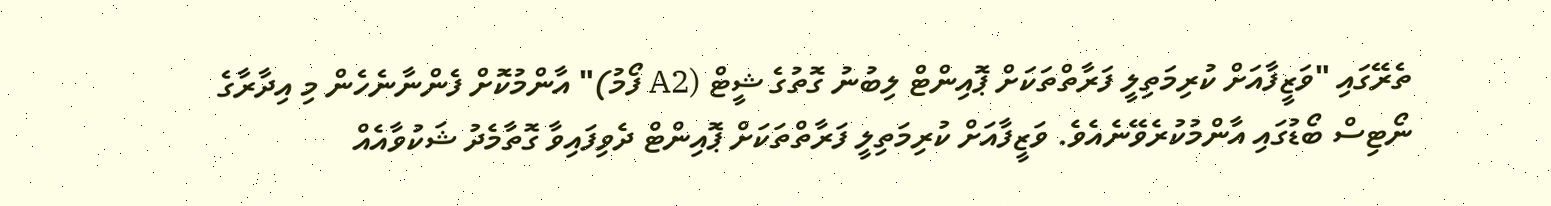ތެރޭގައި "ވަޒީފާއަށް ކުރިމަތިލީ ފަރާތްތަކަށް ޕޮއިންޓް ލިބުނު ގޮތުގެ ޝީޓް (A2 ފޯމު)" އާންމުކޮށް ފެންނާނެހެން މި އިދާރާގެ ނޯޓިސް ބޯޑުގައި އާންމުކުރެވޭނެއެވެ. ވަޒީފާއަށް ކުރިމަތިލީ ފަރާތްތަކަށް ޕޮއިންޓް ދެވިފައިވާ ގޮތާމެދު ޝަކުވާއެއް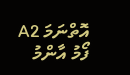އޮތްނަމަ A2 ފޯމު އާންމު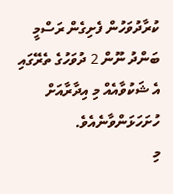ކުރާދުވަހުން ފެށިގެން ރަސްމީ ބަންދު ނޫން 2 ދުވަހުގެ ތެރޭގައި އެ ޝަކުވާއެއް މި އިދާރާއަށް ހުށަހަޅަންވާނެއެވެ.
މި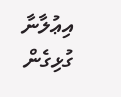އިޢުލާނާ ގުޅިގެން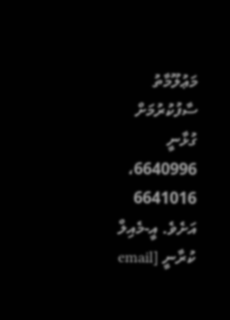މަޢުލޫމާތު ސާފުކުރުމަށް ގުޅާނީ 6640996، 6641016 އަށެވެ. އީ-މެއިލް ކުރާނީ [email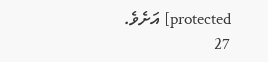protected] އަށެވެ.
27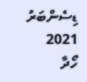ޑިސެންބަރު 2021
ހޯދާ